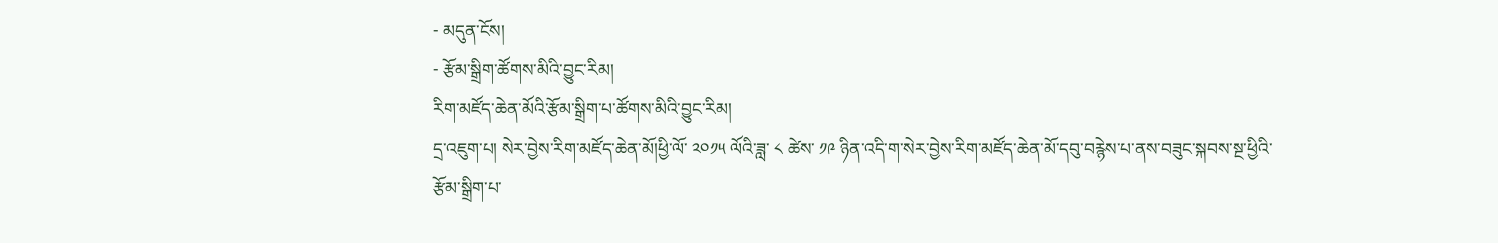- མདུན་ངོས།
- རྩོམ་སྒྲིག་ཚོགས་མིའི་བྱུང་རིམ།
རིག་མཛོད་ཆེན་མོའི་རྩོམ་སྒྲིག་པ་ཚོགས་མིའི་བྱུང་རིམ།
དྲ་འཇུག་པ། སེར་བྱེས་རིག་མཛོད་ཆེན་མོ།ཕྱི་ལོ་ ༢༠༡༥ ལོའི་ཟླ་ ༨ ཚེས་ ༡༩ ཉིན་འདི་ག་སེར་བྱེས་རིག་མཛོད་ཆེན་མོ་དབུ་བརྙེས་པ་ནས་བཟུང་སྐབས་སྔ་ཕྱིའི་རྩོམ་སྒྲིག་པ་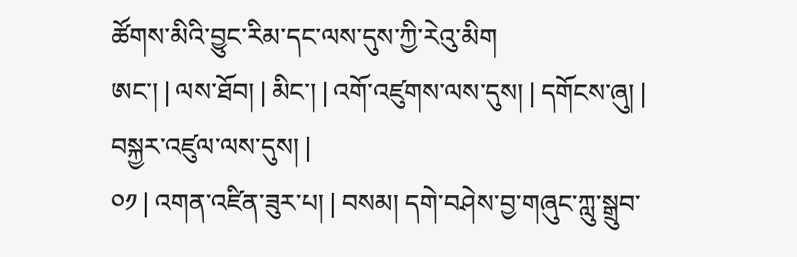ཚོགས་མིའི་བྱུང་རིམ་དང་ལས་དུས་ཀྱི་རེའུ་མིག
ཨང་། | ལས་ཐོབ། | མིང་། | འགོ་འཛུགས་ལས་དུས། | དགོངས་ཞུ། | བསྐྱར་འཛུལ་ལས་དུས། |
༠༡ | འགན་འཛིན་ཟུར་པ། | བསམ། དགེ་བཤེས་བྱ་གཞུང་ཀླུ་སྒྲུབ་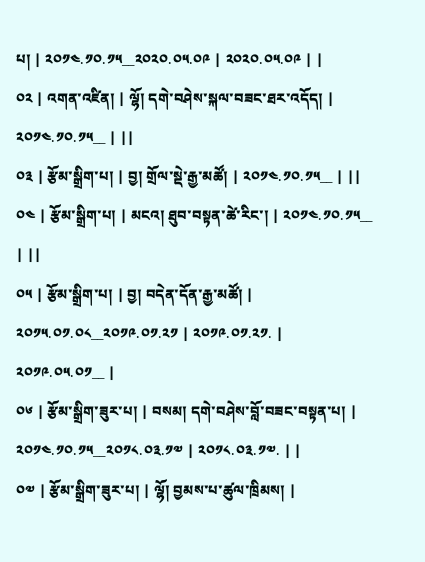པ། | ༢༠༡༤.༡༠.༡༥__༢༠༢༠.༠༥.༠༩ | ༢༠༢༠.༠༥.༠༩ | |
༠༢ | འགན་འཛིན། | ལྷོ། དགེ་བཤེས་སྐལ་བཟང་ཐར་འདོད། | ༢༠༡༤.༡༠.༡༥__ | ||
༠༣ | རྩོམ་སྒྲིག་པ། | བྱ། གྲོལ་སྡེ་རྒྱ་མཚོ། | ༢༠༡༤.༡༠.༡༥__ | ||
༠༤ | རྩོམ་སྒྲིག་པ། | མངའ། ཐུབ་བསྟན་ཚེ་རིང་། | ༢༠༡༤.༡༠.༡༥__ | ||
༠༥ | རྩོམ་སྒྲིག་པ། | བྱ། བདེན་དོན་རྒྱ་མཚོ། | ༢༠༡༥.༠༡.༠༨__༢༠༡༩.༠༡.༢༡ | ༢༠༡༩.༠༡.༢༡. | ༢༠༡༩.༠༥.༠༡__ |
༠༦ | རྩོམ་སྒྲིག་ཟུར་པ། | བསམ། དགེ་བཤེས་བློ་བཟང་བསྟན་པ། | ༢༠༡༤.༡༠.༡༥__༢༠༡༨.༠༣.༡༧ | ༢༠༡༨.༠༣.༡༧. | |
༠༧ | རྩོམ་སྒྲིག་ཟུར་པ། | ལྷོ། བྱམས་པ་ཚུལ་ཁྲིམས། |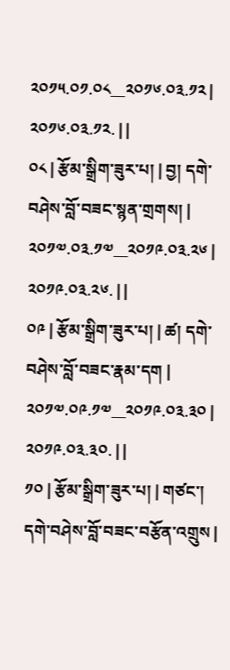༢༠༡༥.༠༡.༠༨__༢༠༡༦.༠༣.༡༢ | ༢༠༡༦.༠༣.༡༢. | |
༠༨ | རྩོམ་སྒྲིག་ཟུར་པ། | བྱ། དགེ་བཤེས་བློ་བཟང་སྙན་གྲགས། | ༢༠༡༧.༠༣.༡༧__༢༠༡༩.༠༣.༢༦ | ༢༠༡༩.༠༣.༢༦. | |
༠༩ | རྩོམ་སྒྲིག་ཟུར་པ། | ཚ། དགེ་བཤེས་བློ་བཟང་རྣམ་དག | ༢༠༡༧.༠༩.༡༧__༢༠༡༩.༠༣.༣༠ | ༢༠༡༩.༠༣.༣༠. | |
༡༠ | རྩོམ་སྒྲིག་ཟུར་པ། | གཙང་། དགེ་བཤེས་བློ་བཟང་བརྩོན་འགྲུས |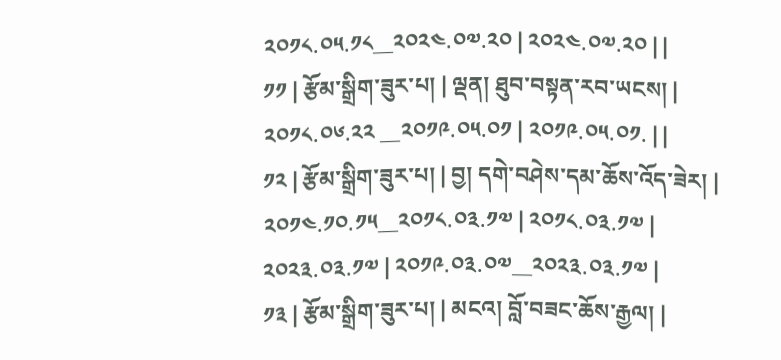༢༠༡༨.༠༥.༡༨__༢༠༢༤.༠༧.༢༠ | ༢༠༢༤.༠༧.༢༠ | |
༡༡ | རྩོམ་སྒྲིག་ཟུར་པ། | ལྡན། ཐུབ་བསྟན་རབ་ཡངས། | ༢༠༡༨.༠༦.༢༢ __༢༠༡༩.༠༥.༠༡ | ༢༠༡༩.༠༥.༠༡. | |
༡༢ | རྩོམ་སྒྲིག་ཟུར་པ། | བྱ། དགེ་བཤེས་དམ་ཆོས་འོད་ཟེར། | ༢༠༡༤.༡༠.༡༥__༢༠༡༨.༠༣.༡༧ | ༢༠༡༨.༠༣.༡༧ | ༢༠༢༣.༠༣.༡༧ | ༢༠༡༩.༠༣.༠༧__༢༠༢༣.༠༣.༡༧ |
༡༣ | རྩོམ་སྒྲིག་ཟུར་པ། | མངའ། བློ་བཟང་ཆོས་རྒྱལ། |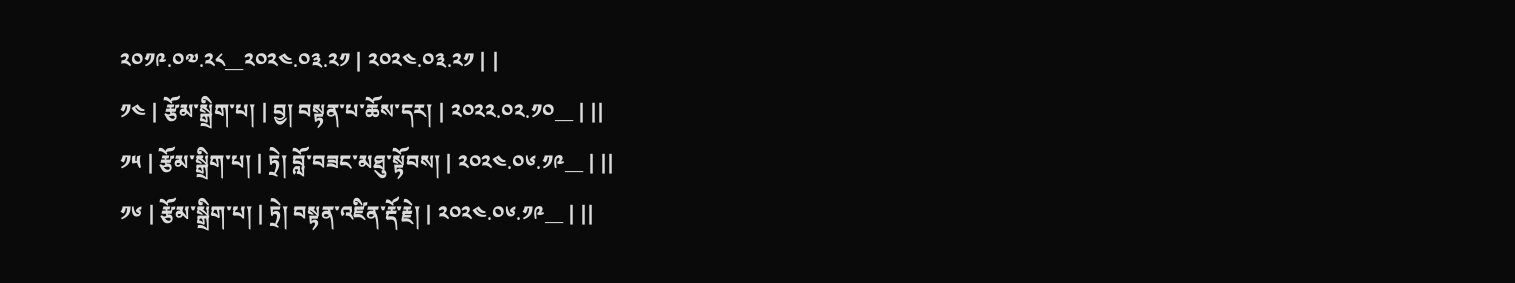༢༠༡༩.༠༧.༢༨__༢༠༢༤.༠༣.༢༡ | ༢༠༢༤.༠༣.༢༡ | |
༡༤ | རྩོམ་སྒྲིག་པ། | བྱ། བསྟན་པ་ཆོས་དར། | ༢༠༢༢.༠༢.༡༠__ | ||
༡༥ | རྩོམ་སྒྲིག་པ། | ཏྲེ། བློ་བཟང་མཐུ་སྟོབས། | ༢༠༢༤.༠༦.༡༩__ | ||
༡༦ | རྩོམ་སྒྲིག་པ། | ཏྲེ། བསྟན་འཛིན་རྡོ་རྗེ། | ༢༠༢༤.༠༦.༡༩__ | ||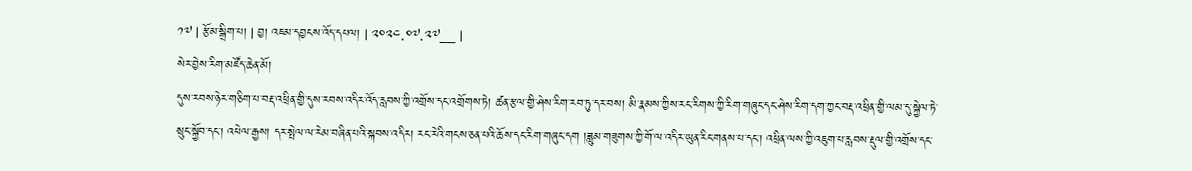༡༧ | རྩོམ་སྒྲིག་པ། | བྱ། འཇམ་དབྱངས་འོད་དཔལ། | ༢༠༢༤.༠༧.༢༧__ |
སེར་བྱེས་རིག་མཛོད་ཆེན་མོ།
དུས་རབས་ཉེར་གཅིག་པ་བརྡ་འཕྲིན་གྱི་དུས་རབས་འདིར་འོད་རླབས་ཀྱི་འགྲོས་དང་འགྲོགས་ཏེ། ཚན་རྩལ་གྱི་ཤེས་རིག་རབ་ཏུ་དར་བས། མི་རྣམས་ཀྱིས་རང་རིགས་ཀྱི་རིག་གཞུང་དང་ཤེས་རིག་དག་ཀྱང་བརྡ་འཕྲིན་གྱི་ལམ་དུ་སྐྱེལ་ཏེ་སྲུང་སྐྱོབ་དང་། འཕེལ་རྒྱས། དར་སྤེལ་ལ་རེམ་བཞིན་པའི་སྐབས་འདིར། རང་རེའི་གངས་ཅན་པའི་ཆོས་དང་རིག་གཞུང་དག །ཟླུམ་གཟུགས་ཀྱི་གོ་ལ་འདིར་ཡུན་རིང་གནས་པ་དང་། འཕྲིན་ལས་ཀྱི་འཇུག་པ་རླབས་རྡུལ་གྱི་འགྲོས་དང་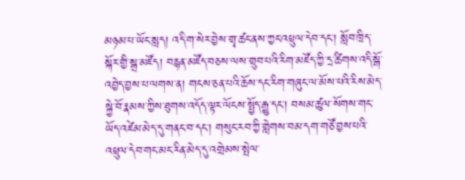མཉམ་པ་ཡོང་སླད། འདི་ག་སེར་བྱེས་གྲྭ་ཚང་ནས་ཀྱང་འཕྲུལ་དེབ་དང་། སློབ་ཁྲིད་སྐོར་གྱི་སྒྲ་མཛོད། བརྙན་མཛོད་བཅས་ལས་གྲུབ་པའི་རིག་མཛོད་ཀྱི་དྲ་ཚིགས་འདི་སྒོ་འབྱེད་བྱས་པ་ལགས་ན། གངས་ཅན་པའི་ཆོས་དང་རིག་གཞུང་ལ་མོས་པའི་རིས་མེད་སྐྱེ་བོ་རྣམས་ཀྱིས་ཐུགས་འདོད་ལྟར་ལོངས་སྤྱོད་རྒྱུ་དང་། བསམ་ཚུལ་སོགས་གང་ཡོད་འཛེམ་མེད་དུ་གནང་བ་དང་། གསུང་རབ་ཀྱི་གླེགས་བམ་དག་གཙོ་བྱས་པའི་འཕྲུལ་དེབ་གང་མང་རིན་མེད་དུ་འགྲེམས་སྤེལ་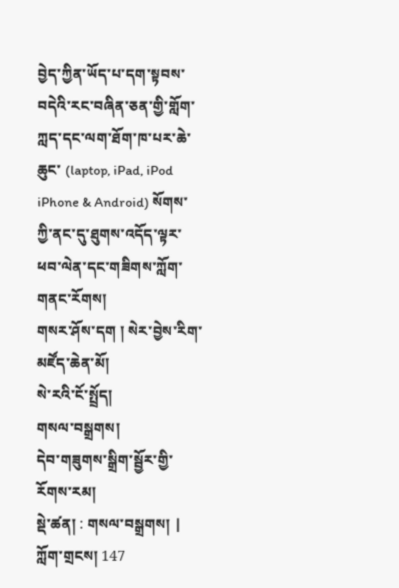བྱེད་ཀྱིན་ཡོད་པ་དག་སྟབས་བདེའི་རང་བཞིན་ཅན་གྱི་གློག་ཀླད་དང་ལག་ཐོག་ཁ་པར་ཆེ་ཆུང་ (laptop, iPad, iPod iPhone & Android) སོགས་ཀྱི་ནང་དུ་ཐུགས་འདོད་ལྟར་ཕབ་ལེན་དང་གཟིགས་ཀློག་གནང་རོགས།
གསར་ཤོས་དག ། སེར་བྱེས་རིག་མཛོད་ཆེན་མོ།
སེ་རའི་ངོ་སྤྲོད།
གསལ་བསྒྲགས།
དེབ་གཟུགས་སྒྲིག་སྦྱོར་གྱི་རོགས་རམ།
སྡེ་ཚན། : གསལ་བསྒྲགས། | ཀློག་གྲངས། 147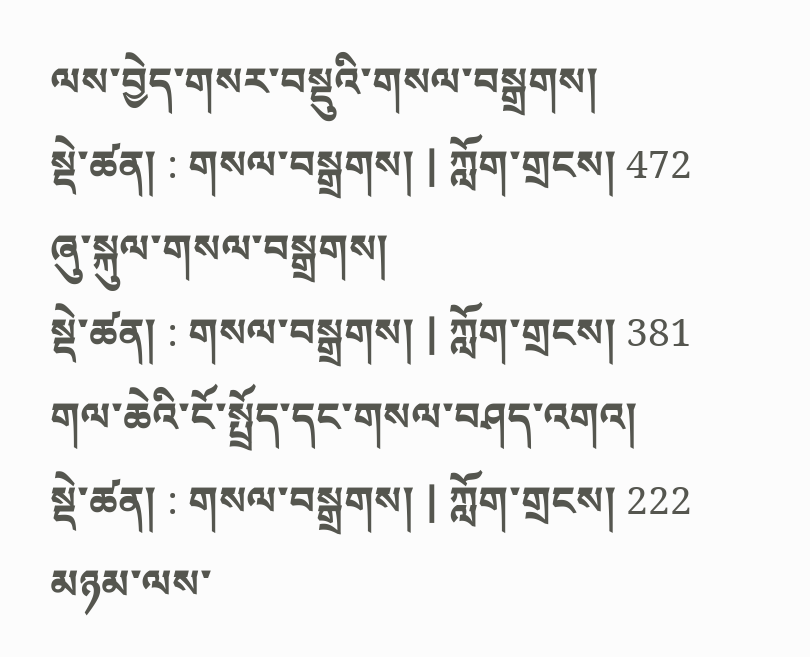ལས་བྱེད་གསར་བསྡུའི་གསལ་བསྒྲགས།
སྡེ་ཚན། : གསལ་བསྒྲགས། | ཀློག་གྲངས། 472
ཞུ་སྐུལ་གསལ་བསྒྲགས།
སྡེ་ཚན། : གསལ་བསྒྲགས། | ཀློག་གྲངས། 381
གལ་ཆེའི་ངོ་སྤྲོད་དང་གསལ་བཤད་འགའ།
སྡེ་ཚན། : གསལ་བསྒྲགས། | ཀློག་གྲངས། 222
མཉམ་ལས་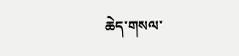ཆེད་གསལ་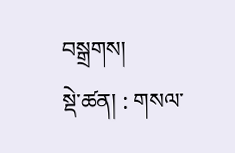བསྒྲགས།
སྡེ་ཚན། : གསལ་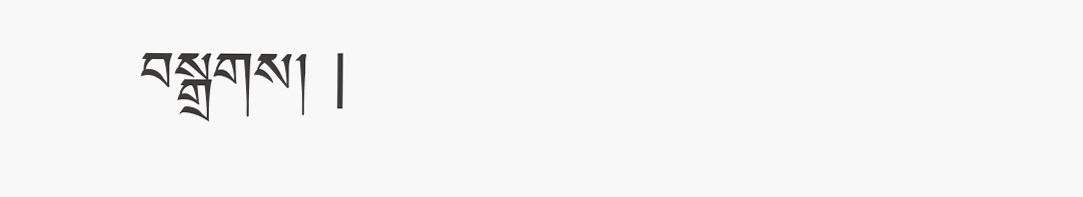བསྒྲགས། |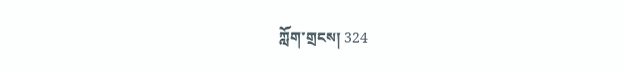ཀློག་གྲངས། 324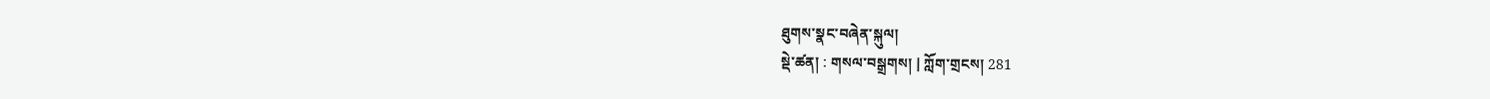ཐུགས་སྣང་བཞེན་སྐུལ།
སྡེ་ཚན། : གསལ་བསྒྲགས། | ཀློག་གྲངས། 281